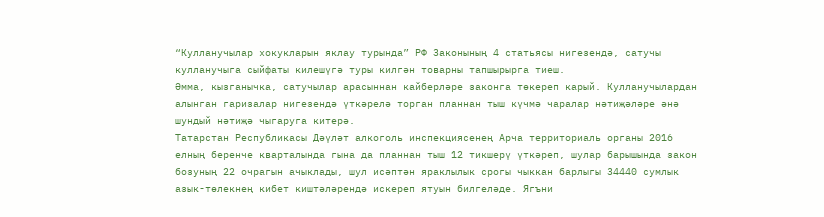“Кулланучылар хокукларын яклау турында” РФ Законының 4 статьясы нигезендә, сатучы кулланучыга сыйфаты килешүгә туры килгән товарны тапшырырга тиеш.
Әмма, кызганычка, сатучылар арасыннан кайберләре законга төкереп карый. Кулланучылардан алынган гаризалар нигезендә үткәрелә торган планнан тыш күчмә чаралар нәтиҗәләре әнә шундый нәтиҗә чыгаруга китерә.
Татарстан Республикасы Дәүләт алкоголь инспекциясенең Арча территориаль органы 2016 елның беренче кварталында гына да планнан тыш 12 тикшерү үткәреп, шулар барышында закон бозуның 22 очрагын ачыклады, шул исәптән яраклылык срогы чыккан барлыгы 34440 сумлык азык-төлекнең кибет киштәләрендә искереп ятуын билгеләде. Ягъни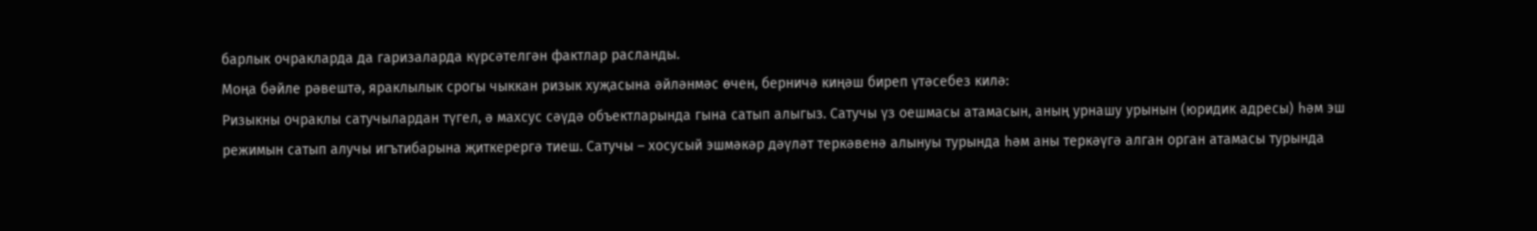барлык очракларда да гаризаларда күрсәтелгән фактлар расланды.
Моңа бәйле рәвештә, яраклылык срогы чыккан ризык хуҗасына әйләнмәс өчен, берничә киңәш биреп үтәсебез килә:
Ризыкны очраклы сатучылардан түгел, ә махсус сәүдә объектларында гына сатып алыгыз. Сатучы үз оешмасы атамасын, аның урнашу урынын (юридик адресы) һәм эш режимын сатып алучы игътибарына җиткерергә тиеш. Сатучы – хосусый эшмәкәр дәүләт теркәвенә алынуы турында һәм аны теркәүгә алган орган атамасы турында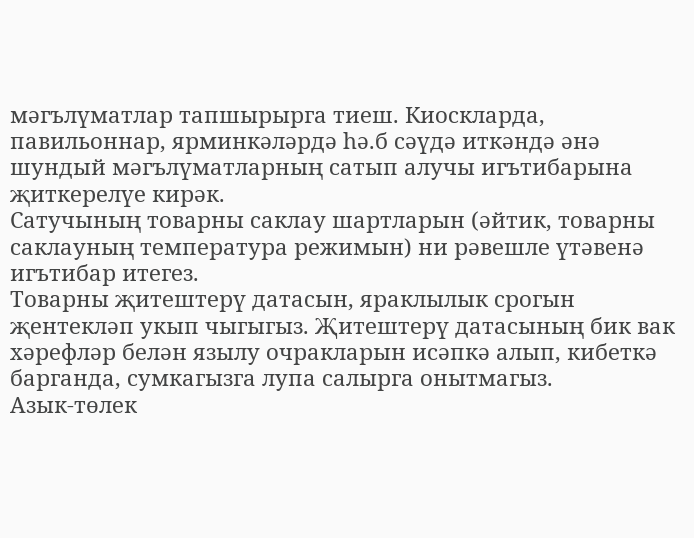мәгълүматлар тапшырырга тиеш. Киоскларда, павильоннар, ярминкәләрдә һә.б сәүдә иткәндә әнә шундый мәгълүматларның сатып алучы игътибарына җиткерелүе кирәк.
Сатучының товарны саклау шартларын (әйтик, товарны саклауның температура режимын) ни рәвешле үтәвенә игътибар итегез.
Товарны җитештерү датасын, яраклылык срогын җентекләп укып чыгыгыз. Җитештерү датасының бик вак хәрефләр белән язылу очракларын исәпкә алып, кибеткә барганда, сумкагызга лупа салырга онытмагыз.
Азык-төлек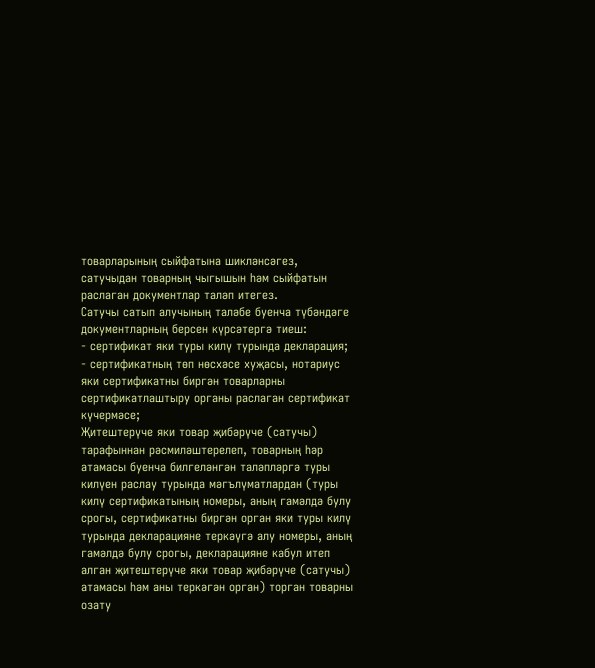товарларының сыйфатына шикләнсәгез, сатучыдан товарның чыгышын һәм сыйфатын раслаган документлар таләп итегез.
Сатучы сатып алучының таләбе буенча түбәндәге документларның берсен күрсәтергә тиеш:
- сертификат яки туры килү турында декларация;
- сертификатның төп нөсхәсе хуҗасы, нотариус яки сертификатны биргән товарларны сертификатлаштыру органы раслаган сертификат күчермәсе;
Җитештерүче яки товар җибәрүче (сатучы) тарафыннан рәсмиләштерелеп, товарның һәр атамасы буенча билгеләнгән таләпләргә туры килүен раслау турында мәгълүматлардан (туры килү сертификатының номеры, аның гамәлдә булу срогы, сертификатны биргән орган яки туры килү турында декларацияне теркәүгә алу номеры, аның гамәлдә булу срогы, декларацияне кабул итеп алган җитештерүче яки товар җибәрүче (сатучы) атамасы һәм аны теркәгән орган) торган товарны озату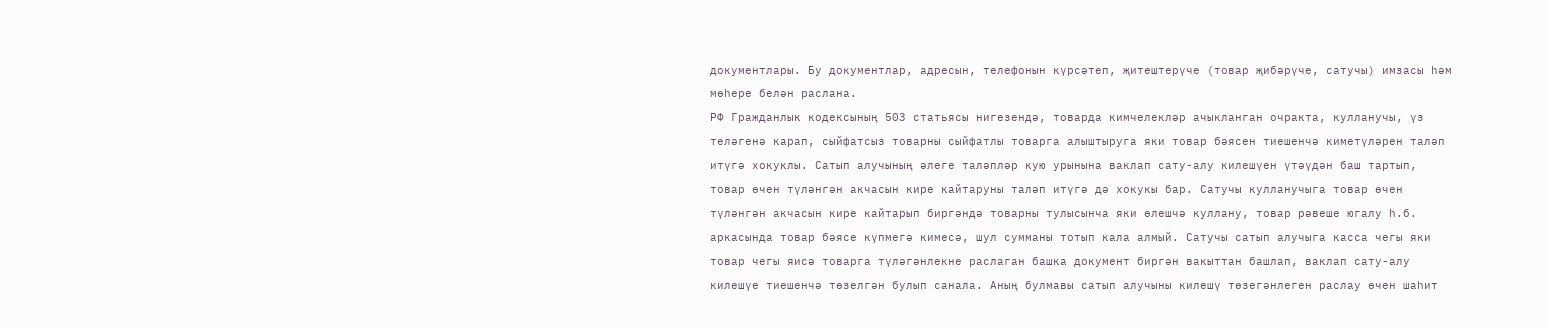документлары. Бу документлар, адресын, телефонын күрсәтеп, җитештерүче (товар җибәрүче, сатучы) имзасы һәм мөһере белән раслана.
РФ Гражданлык кодексының 503 статьясы нигезендә, товарда кимчелекләр ачыкланган очракта, кулланучы, үз теләгенә карап, сыйфатсыз товарны сыйфатлы товарга алыштыруга яки товар бәясен тиешенчә киметүләрен таләп итүгә хокуклы. Сатып алучының әлеге таләпләр кую урынына ваклап сату-алу килешүен үтәүдән баш тартып, товар өчен түләнгән акчасын кире кайтаруны таләп итүгә дә хокукы бар. Сатучы кулланучыга товар өчен түләнгән акчасын кире кайтарып биргәндә товарны тулысынча яки өлешчә куллану, товар рәвеше югалу һ.б. аркасында товар бәясе күпмегә кимесә, шул сумманы тотып кала алмый. Сатучы сатып алучыга касса чегы яки товар чегы яисә товарга түләгәнлекне раслаган башка документ биргән вакыттан башлап, ваклап сату-алу килешүе тиешенчә төзелгән булып санала. Аның булмавы сатып алучыны килешү төзегәнлеген раслау өчен шаһит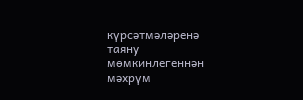күрсәтмәләренә таяну мөмкинлегеннән мәхрүм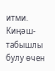итми.
Киңәш-табышлы булу өчен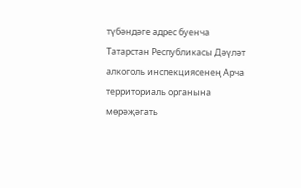түбәндәге адрес буенча Татарстан Республикасы Дәүләт алкоголь инспекциясенең Арча территориаль органына мөрәҗәгать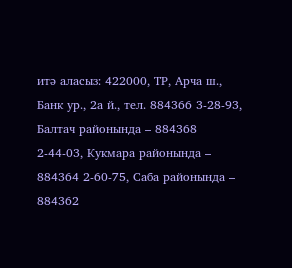итә аласыз: 422000, ТР, Арча ш., Банк ур., 2а й., тел. 884366 3-28-93, Балтач районында – 884368 2-44-03, Кукмара районында – 884364 2-60-75, Саба районында – 884362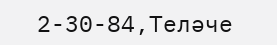2-30-84,Теләче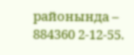районында – 884360 2-12-55.